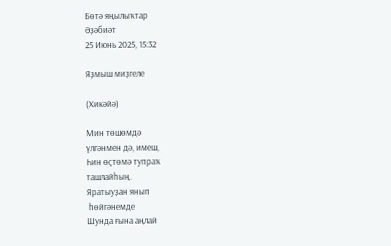Бөтә яңылыҡтар
Әҙәбиәт
25 Июнь 2025, 15:32

Яҙмыш миҙгеле

(Хикәйә)

Мин төшөмдә
үлгәнмен дә, имеш,
Һин өҫтөмә тупраҡ
ташлайһың.
Яратыуҙан янып
 һөйгәнемде
Шунда ғына аңлай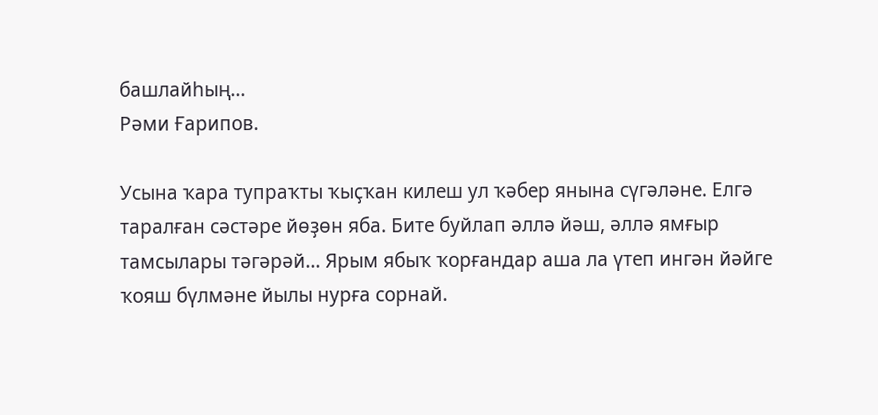башлайһың...
Рәми Ғарипов.

Усына ҡара тупраҡты ҡыҫҡан килеш ул ҡәбер янына сүгәләне. Елгә таралған сәстәре йөҙөн яба. Бите буйлап әллә йәш, әллә ямғыр тамсылары тәгәрәй... Ярым ябыҡ ҡорғандар аша ла үтеп ингән йәйге ҡояш бүлмәне йылы нурға сорнай.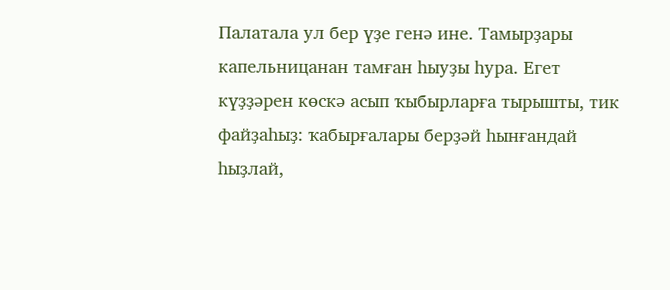Палатала ул бер үҙе генә ине. Тамырҙары капельницанан тамған һыуҙы һура. Егет күҙҙәрен көскә асып ҡыбырларға тырышты, тик файҙаһыҙ: ҡабырғалары берҙәй һынғандай һыҙлай,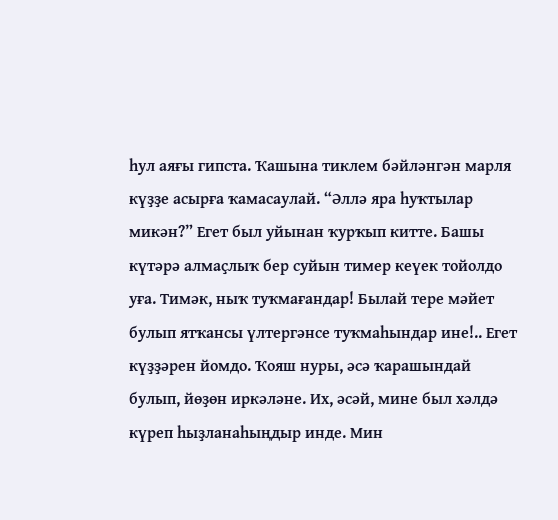һул аяғы гипста. Ҡашына тиклем бәйләнгән марля күҙҙе асырға ҡамасаулай. “Әллә яра һуҡтылар микән?” Егет был уйынан ҡурҡып китте. Башы күтәрә алмаҫлыҡ бер суйын тимер кеүек тойолдо уға. Тимәк, ныҡ туҡмағандар! Былай тере мәйет булып ятҡансы үлтергәнсе туҡмаһындар ине!.. Егет күҙҙәрен йомдо. Ҡояш нуры, әсә ҡарашындай булып, йөҙөн иркәләне. Их, әсәй, мине был хәлдә күреп һыҙланаһыңдыр инде. Мин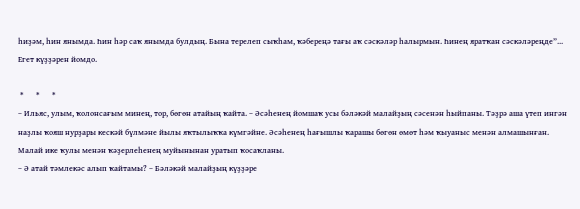һиҙәм, һин янымда. Һин һәр саҡ янымда булдың. Бына терелеп сыҡһам, ҡәбереңә тағы аҡ сәскәләр һалырмын. Һинең яратҡан сәскәләреңде”... Егет күҙҙәрен йомдо.

 *      *      *
– Ильяс, улым, ҡолонсағым минең, тор, бөгөн атайың ҡайта. – Әсәһенең йомшаҡ усы бәләкәй малайҙың сәсенән һыйпаны. Тәҙрә аша үтеп ингән наҙлы ҡояш нурҙары кескәй бүлмәне йылы яҡтылыҡҡа күмгәйне. Әсәһенең һағышлы ҡарашы бөгөн өмөт һәм ҡыуаныс менән алмашынған. Малай ике ҡулы менән ҡәҙерлеһенең муйынынан уратып ҡосаҡланы.
– Ә атай тәмлекәс алып ҡайтамы? – Бәләкәй малайҙың күҙҙәре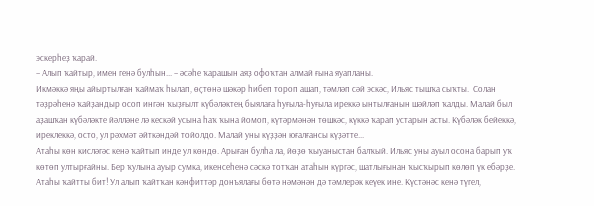эскерһеҙ ҡарай.
– Алып ҡайтыр, имен генә булһын... – әсәһе ҡарашын аяҙ офоҡтан алмай ғына яуапланы.
Икмәккә яңы айыртылған ҡаймаҡ һылап, өҫтөнә шәкәр һибеп тороп ашап, тәмләп сәй эскәс, Ильяс тышҡа сыҡты.  Солан тәҙрәһенә ҡайҙандыр осоп ингән ҡыҙғылт күбәләктең быялаға һуғыла-һуғыла иреккә ынтылғанын шәйләп ҡалды. Малай был аҙашҡан күбәләкте йәлләне лә кескәй усына һаҡ ҡына йомоп, күтәрмәнән төшкәс, күккә ҡарап устарын асты. Күбәләк бейеккә, иреклеккә, осто, ул рәхмәт әйткәндәй тойолдо. Малай уны күҙҙән юғалғансы күҙәтте...
Атаһы көн кисләгәс кенә ҡайтып инде ул көндө. Арыған булһа ла, йөҙө ҡыуаныстан балҡый. Ильяс уны ауыл осона барып уҡ көтөп ултырғайны. Бер ҡулына ауыр сумка, икенсеһенә сәскә тотҡан атаһын күргәс, шатлығынан ҡысҡырып көлөп үк ебәрҙе. Атаһы ҡайтты бит! Ул алып ҡайтҡан кәнфиттәр донъялағы бөтә нәмәнән дә тәмлерәк кеүек ине. Күстәнәс кенә түгел,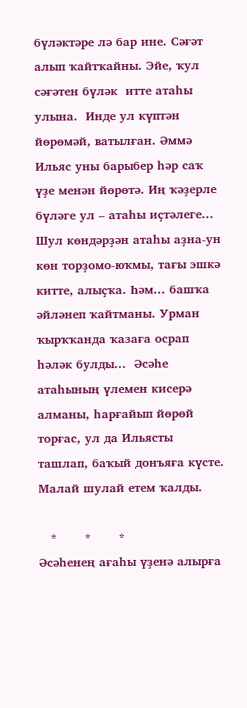бүләктәре лә бар ине. Сәғәт алып ҡайтҡайны. Эйе, ҡул сәғәтен бүләк  итте атаһы улына.  Инде ул күптән йөрөмәй, ватылған. Әммә Ильяс уны барыбер һәр саҡ үҙе менән йөрөтә. Иң ҡәҙерле бүләге ул – атаһы иҫтәлеге... Шул көндәрҙән атаһы аҙна-ун көн торҙомо-юҡмы, тағы эшкә китте, алыҫҡа. Һәм... башҡа әйләнеп ҡайтманы. Урман ҡырҡҡанда ҡазаға осрап  һәләк булды...  Әсәһе атаһының үлемен кисерә алманы, һарғайып йөрөй торғас, ул да Ильясты ташлап, баҡый донъяға күсте. Малай шулай етем ҡалды.

   *       *       *
Әсәһенең ағаһы үҙенә алырға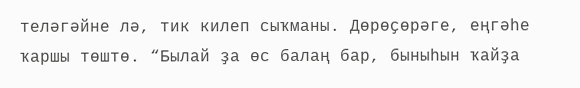теләгәйне лә, тик килеп сыҡманы. Дөрөҫөрәге, еңгәһе ҡаршы төштө. “Былай ҙа өс балаң бар, быныһын ҡайҙа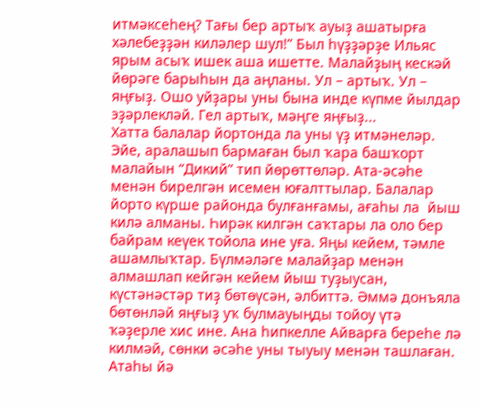итмәксеһең? Тағы бер артыҡ ауыҙ ашатырға хәлебеҙҙән киләлер шул!” Был һүҙҙәрҙе Ильяс ярым асыҡ ишек аша ишетте. Малайҙың кескәй йөрәге барыһын да аңланы. Ул – артыҡ. Ул – яңғыҙ. Ошо уйҙары уны бына инде күпме йылдар эҙәрлекләй. Гел артыҡ, мәңге яңғыҙ...
Хатта балалар йортонда ла уны үҙ итмәнеләр. Эйе, аралашып бармаған был ҡара башҡорт малайын “Дикий” тип йөрөттөләр. Ата-әсәһе менән бирелгән исемен юғалттылар. Балалар йорто күрше районда булғанғамы, ағаһы ла  йыш килә алманы. Һирәк килгән саҡтары ла оло бер байрам кеүек тойола ине уға. Яңы кейем, тәмле ашамлыҡтар. Бүлмәләге малайҙар менән алмашлап кейгән кейем йыш туҙыусан, күстәнәстәр тиҙ бөтөүсән, әлбиттә. Әммә донъяла бөтөнләй яңғыҙ уҡ булмауыңды тойоу үтә ҡәҙерле хис ине. Ана һипкелле Айварға береһе лә килмәй, сөнки әсәһе уны тыуыу менән ташлаған. Атаһы йә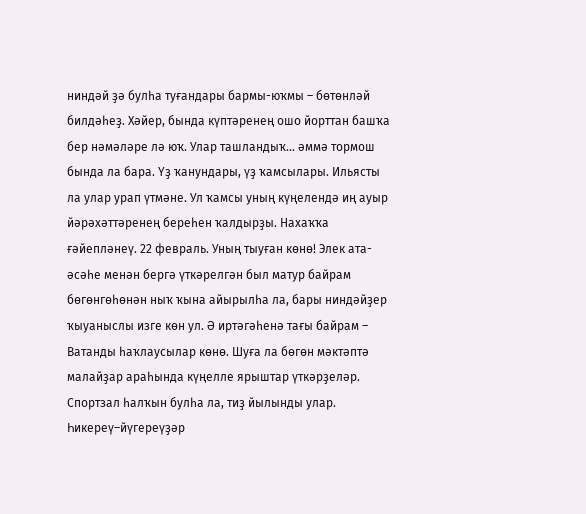ниндәй ҙә булһа туғандары бармы-юҡмы – бөтөнләй билдәһеҙ. Хәйер, бында күптәренең ошо йорттан башҡа бер нәмәләре лә юҡ. Улар ташландыҡ... әммә тормош бында ла бара. Үҙ ҡанундары, үҙ ҡамсылары. Ильясты ла улар урап үтмәне. Ул ҡамсы уның күңелендә иң ауыр йәрәхәттәренең береһен ҡалдырҙы. Нахаҡҡа ғәйепләнеү. 22 февраль. Уның тыуған көнө! Элек ата-әсәһе менән бергә үткәрелгән был матур байрам бөгөнгөһөнән ныҡ ҡына айырылһа ла, бары ниндәйҙер ҡыуаныслы изге көн ул. Ә иртәгәһенә тағы байрам – Ватанды һаҡлаусылар көнө. Шуға ла бөгөн мәктәптә малайҙар араһында күңелле ярыштар үткәрҙеләр. Спортзал һалҡын булһа ла, тиҙ йылынды улар. Һикереү–йүгереүҙәр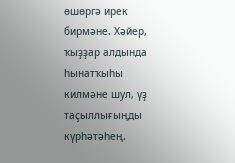өшөргә ирек бирмәне. Хәйер, ҡыҙҙар алдында һынатҡыһы килмәне шул, үҙ таҫыллығыңды күрһәтәһең.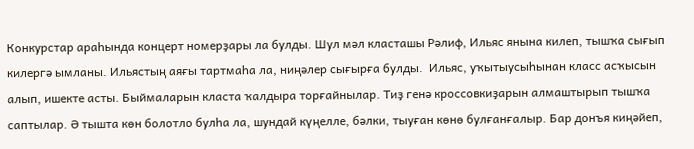Конкурстар араһында концерт номерҙары ла булды. Шул мәл класташы Рәлиф, Ильяс янына килеп, тышҡа сығып килергә ымланы. Ильястың аяғы тартмаһа ла, ниңәлер сығырға булды.  Ильяс, уҡытыусыһынан класс асҡысын алып, ишекте асты. Быймаларын класта ҡалдыра торғайнылар. Тиҙ генә кроссовкиҙарын алмаштырып тышҡа саптылар. Ә тышта көн болотло булһа ла, шундай күңелле, бәлки, тыуған көнө булғанғалыр. Бар донъя киңәйеп,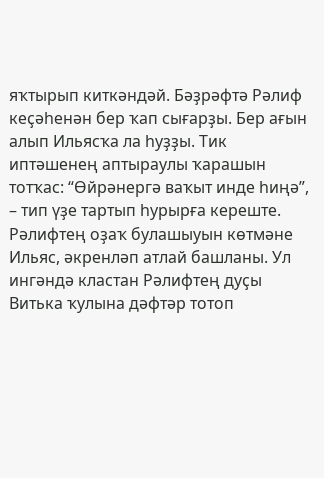яҡтырып киткәндәй. Бәҙрәфтә Рәлиф кеҫәһенән бер ҡап сығарҙы. Бер ағын алып Ильясҡа ла һуҙҙы. Тик иптәшенең аптыраулы ҡарашын тотҡас: “Өйрәнергә ваҡыт инде һиңә”, – тип үҙе тартып һурырға кереште. Рәлифтең оҙаҡ булашыуын көтмәне Ильяс, әкренләп атлай башланы. Ул ингәндә кластан Рәлифтең дуҫы Витька ҡулына дәфтәр тотоп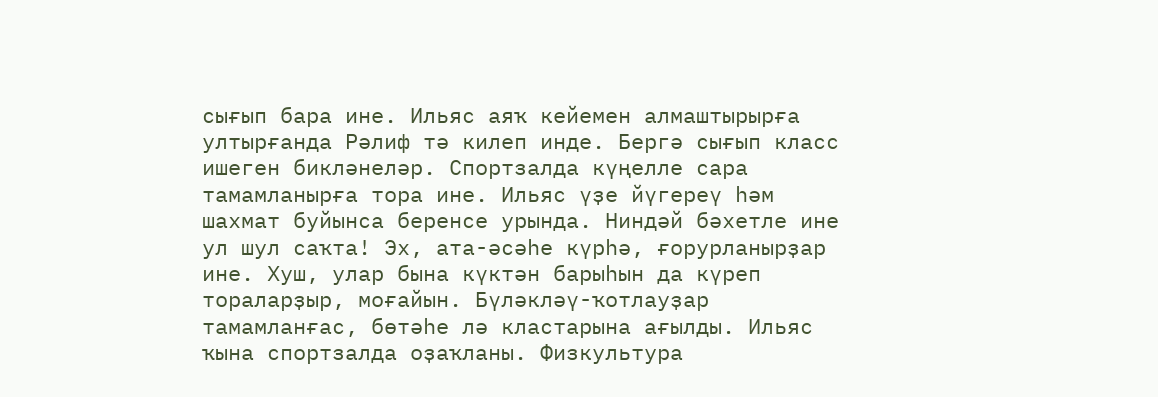сығып бара ине. Ильяс аяҡ кейемен алмаштырырға ултырғанда Рәлиф тә килеп инде. Бергә сығып класс ишеген бикләнеләр. Спортзалда күңелле сара тамамланырға тора ине. Ильяс үҙе йүгереү һәм шахмат буйынса беренсе урында. Ниндәй бәхетле ине ул шул саҡта! Эх, ата-әсәһе күрһә, ғорурланырҙар ине. Хуш, улар бына күктән барыһын да күреп тораларҙыр, моғайын. Бүләкләү-ҡотлауҙар тамамланғас, бөтәһе лә кластарына ағылды. Ильяс ҡына спортзалда оҙаҡланы. Физкультура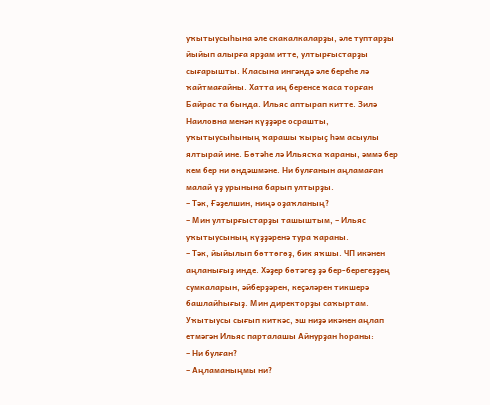уҡытыусыһына әле скакалкаларҙы, әле туптарҙы йыйып алырға ярҙам итте, ултырғыстарҙы сығарышты. Класына ингәндә әле береһе лә ҡайтмағайны. Хатта иң беренсе ҡаса торған Байрас та бында. Ильяс аптырап китте. Зилә Наиловна менән күҙҙәре осрашты, уҡытыусыһының ҡарашы ҡырыҫ һәм асыулы ялтырай ине. Бөтәһе лә Ильясҡа ҡараны, әммә бер кем бер ни өндәшмәне. Ни булғанын аңламаған малай үҙ урынына барып ултырҙы.
– Тәк, Ғәҙелшин, ниңә оҙаҡланың?
– Мин ултырғыстарҙы ташыштым, – Ильяс уҡытыусының күҙҙәренә тура ҡараны.
– Тәк, йыйылып бөттөгөҙ, бик яҡшы. ЧП икәнен аңланығыҙ инде. Хәҙер бөтәгеҙ ҙә бер-берегеҙҙең сумкаларын, әйберҙәрен, кеҫәләрен тикшерә башлайһығыҙ. Мин директорҙы саҡыртам.
Уҡытыусы сығып киткәс, эш ниҙә икәнен аңлап етмәгән Ильяс парталашы Айнурҙан һораны:
– Ни булған?
– Аңламаныңмы ни?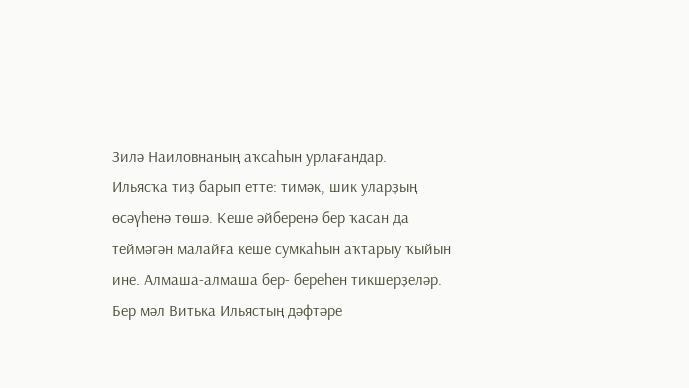Зилә Наиловнаның аҡсаһын урлағандар.
Ильясҡа тиҙ барып етте: тимәк, шик уларҙың өсәүһенә төшә. Кеше әйберенә бер ҡасан да теймәгән малайға кеше сумкаһын аҡтарыу ҡыйын ине. Алмаша-алмаша бер- береһен тикшерҙеләр. Бер мәл Витька Ильястың дәфтәре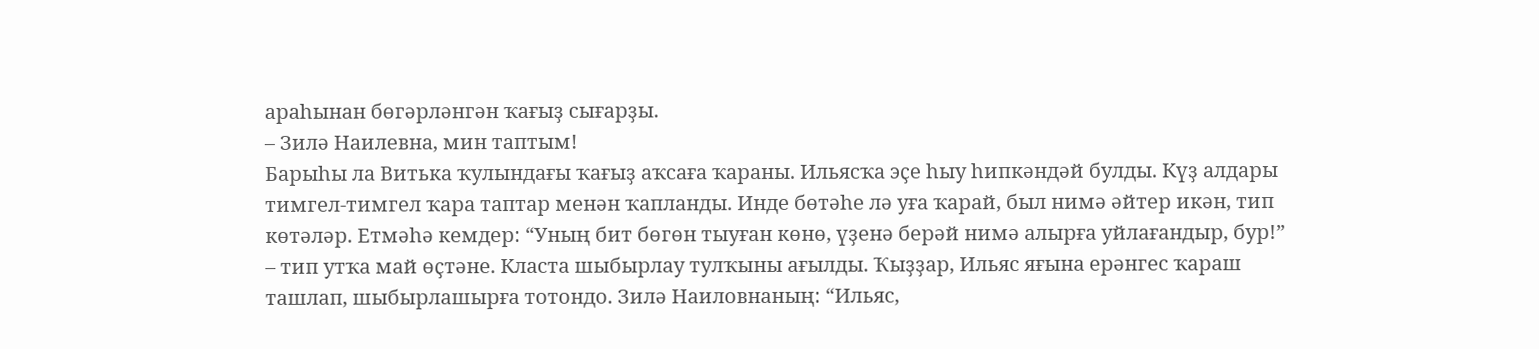араһынан бөгәрләнгән ҡағыҙ сығарҙы.
– Зилә Наилевна, мин таптым!
Барыһы ла Витька ҡулындағы ҡағыҙ аҡсаға ҡараны. Ильясҡа эҫе һыу һипкәндәй булды. Күҙ алдары тимгел-тимгел ҡара таптар менән ҡапланды. Инде бөтәһе лә уға ҡарай, был нимә әйтер икән, тип көтәләр. Етмәһә кемдер: “Уның бит бөгөн тыуған көнө, үҙенә берәй нимә алырға уйлағандыр, бур!” – тип утҡа май өҫтәне. Класта шыбырлау тулҡыны ағылды. Ҡыҙҙар, Ильяс яғына ерәнгес ҡараш ташлап, шыбырлашырға тотондо. Зилә Наиловнаның: “Ильяс,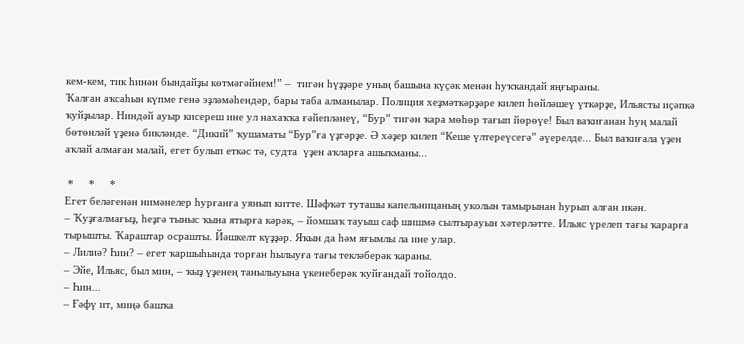кем-кем, тик һинән бындайҙы көтмәгәйнем!” –  тигән һүҙҙәре уның башына күҫәк менән һуҡҡандай яңғыраны.
Ҡалған аҡсаһын күпме генә эҙләмәһендәр, бары таба алманылар. Полиция хеҙмәткәрҙәре килеп һөйләшеү үткәрҙе, Ильясты иҫәпкә ҡуйҙылар. Ниндәй ауыр кисереш ине ул нахаҡҡа ғәйепләнеү, “Бур” тигән ҡара мөһөр тағып йөрөүе! Был ваҡиғанан һуң малай бөтөнләй үҙенә бикләнде. “Дикий” ҡушаматы “Бур”ға үҙгәрҙе. Ә хәҙер килеп “Кеше үлтереүсегә” әүерелде... Был ваҡиғала үҙен аҡлай алмаған малай, егет булып еткәс тә, судта  үҙен аҡларға ашыҡманы...

 *     *     *
Егет беләгенән нимәнелер һурғанға уянып китте. Шәфҡәт туташы капельницаның уколын тамырынан һурып алған икән.
– Ҡуҙғалмағыҙ, һеҙгә тыныс ҡына ятырға кәрәк, – йомшаҡ тауыш саф шишмә сылтырауын хәтерләтте. Ильяс үрелеп тағы ҡарарға тырышты. Ҡараштар осрашты. Йәшкелт күҙҙәр. Яҡын да һәм яғымлы ла ине улар.
– Лилиә? Һин? – егет ҡаршыһында торған һылыуға тағы текләберәк ҡараны.
– Эйе, Ильяс, был мин, – ҡыҙ үҙенең танылыуына үкенеберәк ҡуйғандай тойолдо.
– Һин...
– Ғәфү ит, миңә башҡа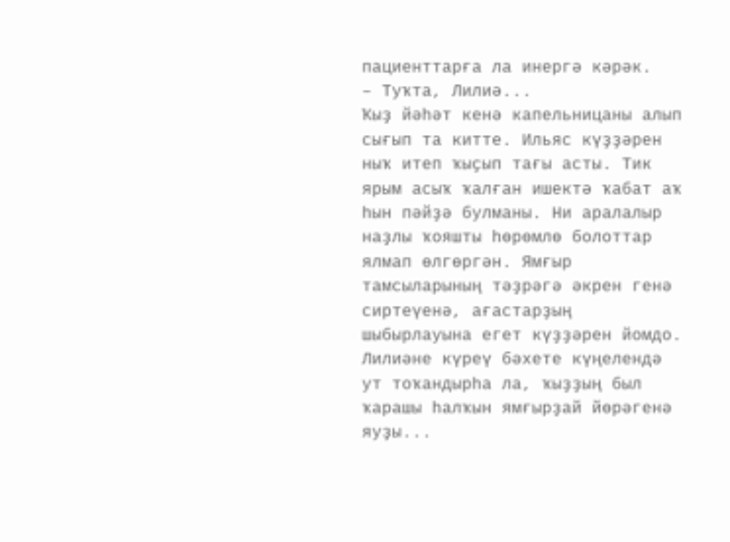пациенттарға ла инергә кәрәк.
– Туҡта, Лилиә...
Ҡыҙ йәһәт кенә капельницаны алып сығып та китте. Ильяс күҙҙәрен ныҡ итеп ҡыҫып тағы асты. Тик ярым асыҡ ҡалған ишектә ҡабат аҡ һын пәйҙә булманы. Ни аралалыр наҙлы ҡояшты һөрөмлө болоттар ялмап өлгөргән. Ямғыр тамсыларының тәҙрәгә әкрен генә сиртеүенә, ағастарҙың шыбырлауына егет күҙҙәрен йомдо. Лилиәне күреү бәхете күңелендә ут тоҡандырһа ла, ҡыҙҙың был ҡарашы һалҡын ямғырҙай йөрәгенә яуҙы...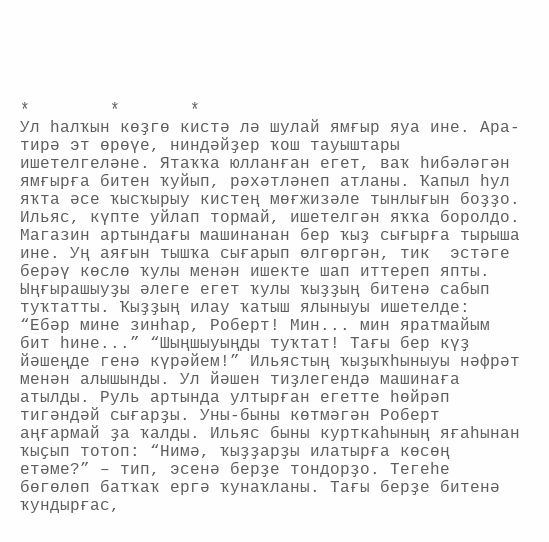*        *       *
Ул һалҡын көҙгө кистә лә шулай ямғыр яуа ине. Ара-тирә эт өрөүе, ниндәйҙер ҡош тауыштары ишетелгеләне. Ятаҡҡа юлланған егет, ваҡ һибәләгән ямғырға битен ҡуйып, рәхәтләнеп атланы. Ҡапыл һул яҡта әсе ҡысҡырыу кистең мөғжизәле тынлығын боҙҙо. Ильяс, күпте уйлап тормай, ишетелгән яҡҡа боролдо. Магазин артындағы машинанан бер ҡыҙ сығырға тырыша ине. Уң аяғын тышҡа сығарып өлгөргән, тик  эстәге берәү көслө ҡулы менән ишекте шап иттереп япты. Ыңғырашыуҙы әлеге егет ҡулы ҡыҙҙың битенә сабып туҡтатты. Ҡыҙҙың илау ҡатыш ялыныуы ишетелде: “Ебәр мине зинһар, Роберт! Мин... мин яратмайым бит һине...” “Шыңшыуыңды туҡтат! Тағы бер күҙ йәшеңде генә күрәйем!” Ильястың ҡыҙыҡһыныуы нәфрәт менән алышынды. Ул йәшен тиҙлегендә машинаға атылды. Руль артында ултырған егетте һөйрәп тигәндәй сығарҙы. Уны-быны көтмәгән Роберт аңғармай ҙа ҡалды. Ильяс быны курткаһының яғаһынан ҡыҫып тотоп: “Нимә, ҡыҙҙарҙы илатырға көсөң етәме?” – тип, эсенә берҙе тондорҙо. Тегеһе бөгөлөп батҡаҡ ергә ҡунаҡланы. Тағы берҙе битенә ҡундырғас,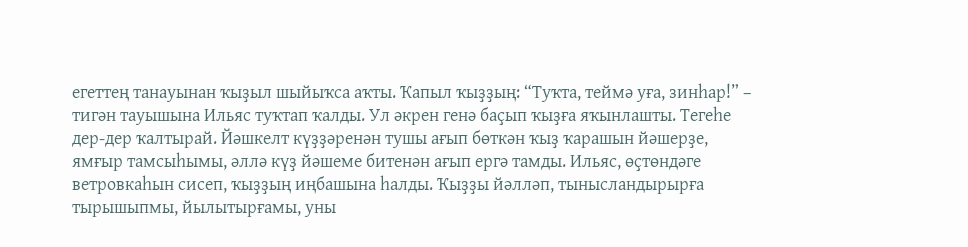егеттең танауынан ҡыҙыл шыйыҡса аҡты. Ҡапыл ҡыҙҙың: “Туҡта, теймә уға, зинһар!” – тигән тауышына Ильяс туҡтап ҡалды. Ул әкрен генә баҫып ҡыҙға яҡынлашты. Тегеһе дер-дер ҡалтырай. Йәшкелт күҙҙәренән тушы ағып бөткән ҡыҙ ҡарашын йәшерҙе, ямғыр тамсыһымы, әллә күҙ йәшеме битенән ағып ергә тамды. Ильяс, өҫтөндәге ветровкаһын сисеп, ҡыҙҙың иңбашына һалды. Ҡыҙҙы йәлләп, тынысландырырға тырышыпмы, йылытырғамы, уны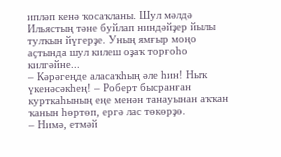ипләп кенә ҡосаҡланы. Шул мәлдә Ильястың тәне буйлап ниндәйҙер йылы тулҡын йүгерҙе. Уның ямғыр моңо аҫтында шул килеш оҙаҡ торғоһо килгәйне...
– Кәрәгеңде аласаҡһың әле һин! Ныҡ үкенәсәкһең! – Роберт бысранған курткаһының еңе менән танауынан аҡҡан ҡанын һөртөп, ергә лас төкөрҙө.
– Нимә, етмәй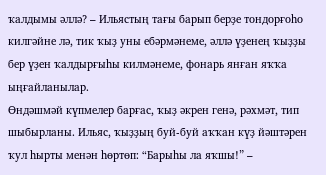ҡалдымы әллә? – Ильястың тағы барып берҙе тондорғоһо килгәйне лә, тик ҡыҙ уны ебәрмәнеме, әллә үҙенең ҡыҙҙы бер үҙен ҡалдырғыһы килмәнеме, фонарь янған яҡҡа ыңғайланылар.
Өндәшмәй күпмелер барғас, ҡыҙ әкрен генә, рәхмәт, тип шыбырланы. Ильяс, ҡыҙҙың буй-буй аҡҡан күҙ йәштәрен ҡул һырты менән һөртөп: “Барыһы ла яҡшы!” –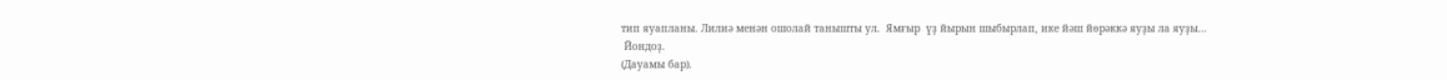тип яуапланы. Лилиә менән ошолай танышты ул.  Ямғыр  үҙ йырын шыбырлап, ике йәш йөрәккә яуҙы ла яуҙы...
 Йондоҙ.
(Дауамы бар).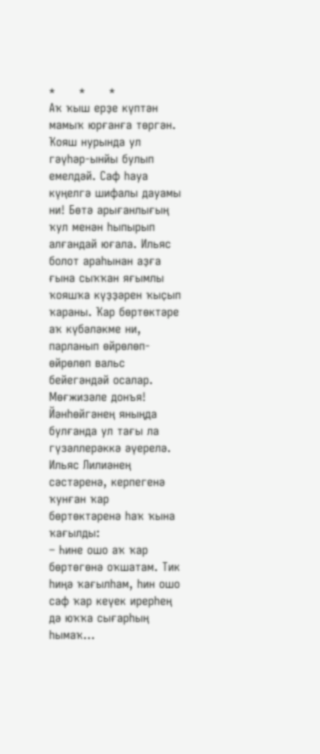*      *      *
Аҡ ҡыш ерҙе күптән мамыҡ юрғанға төргән. Ҡояш нурында ул гәүһәр-ынйы булып емелдәй. Саф һауа күңелгә шифалы дауамы ни! Бөтә арығанлығың ҡул менән һыпырып алғандай юғала. Ильяс болот араһынан аҙға ғына сыҡҡан яғымлы ҡояшҡа күҙҙәрен ҡыҫып ҡараны. Ҡар бөртөктәре аҡ күбәләкме ни, парланып өйрөлөп-өйрөлөп вальс бейегәндәй осалар. Мөғжизәле донъя! Йәнһөйгәнең яныңда булғанда ул тағы ла гүзәллерәккә әүерелә. Ильяс Лилиәнең сәстәренә, керпегенә ҡунған ҡар бөртөктәренә һаҡ ҡына ҡағылды:
– Һине ошо аҡ ҡар бөртөгөнә оҡшатам. Тик һиңә ҡағылһам, һин ошо саф ҡар кеүек ирерһең дә юҡҡа сығарһың һымаҡ...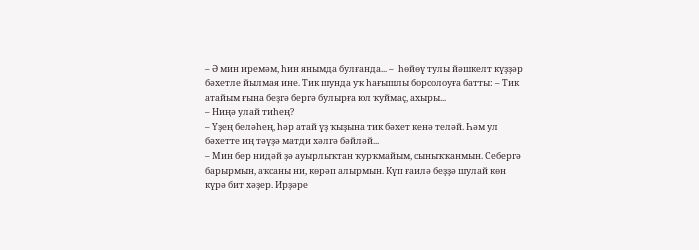– Ә мин иремәм, һин янымда булғанда... –  һөйөү тулы йәшкелт күҙҙәр бәхетле йылмая ине. Тик шунда уҡ һағышлы борсолоуға батты: – Тик атайым ғына беҙгә бергә булырға юл ҡуймаҫ, ахыры...
– Ниңә улай тиһең?
– Үҙең беләһең, һәр атай үҙ ҡыҙына тик бәхет кенә теләй. Һәм ул бәхетте иң тәүҙә матди хәлгә бәйләй...
– Мин бер нидәй ҙә ауырлыҡтан ҡурҡмайым, сыныҡҡанмын. Себергә барырмын, аҡсаны ни, көрәп алырмын. Күп ғаилә беҙҙә шулай көн күрә бит хәҙер. Ирҙәре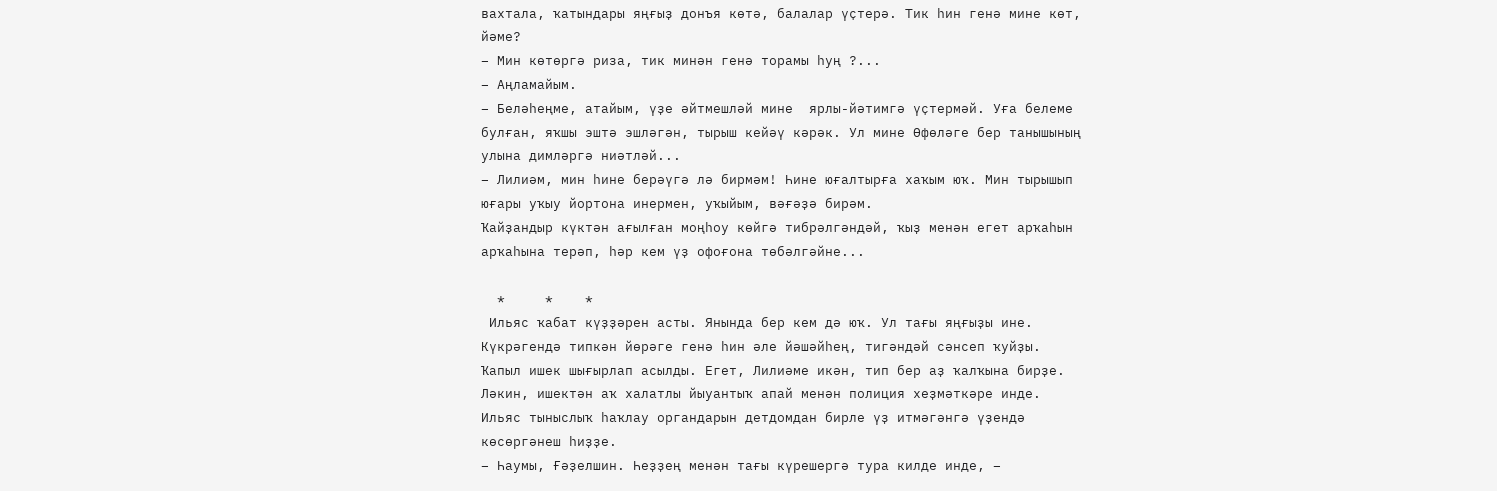вахтала, ҡатындары яңғыҙ донъя көтә, балалар үҫтерә. Тик һин генә мине көт, йәме?
– Мин көтөргә риза, тик минән генә торамы һуң ?...
– Аңламайым.
– Беләһеңме, атайым, үҙе әйтмешләй мине  ярлы-йәтимгә үҫтермәй. Уға белеме булған, яҡшы эштә эшләгән, тырыш кейәү кәрәк. Ул мине Өфөләге бер танышының улына димләргә ниәтләй...
– Лилиәм, мин һине берәүгә лә бирмәм! Һине юғалтырға хаҡым юҡ. Мин тырышып юғары уҡыу йортона инермен, уҡыйым, вәғәҙә бирәм.
Ҡайҙандыр күктән ағылған моңһоу көйгә тибрәлгәндәй, ҡыҙ менән егет арҡаһын арҡаһына терәп, һәр кем үҙ офоғона төбәлгәйне...

  *     *    *
 Ильяс ҡабат күҙҙәрен асты. Янында бер кем дә юҡ. Ул тағы яңғыҙы ине. Күкрәгендә типкән йөрәге генә һин әле йәшәйһең, тигәндәй сәнсеп ҡуйҙы. Ҡапыл ишек шығырлап асылды. Егет, Лилиәме икән, тип бер аҙ ҡалҡына бирҙе. Ләкин, ишектән аҡ халатлы йыуантыҡ апай менән полиция хеҙмәткәре инде. Ильяс тыныслыҡ һаҡлау органдарын детдомдан бирле үҙ итмәгәнгә үҙендә көсөргәнеш һиҙҙе.
– Һаумы, Ғәҙелшин. Һеҙҙең менән тағы күрешергә тура килде инде, –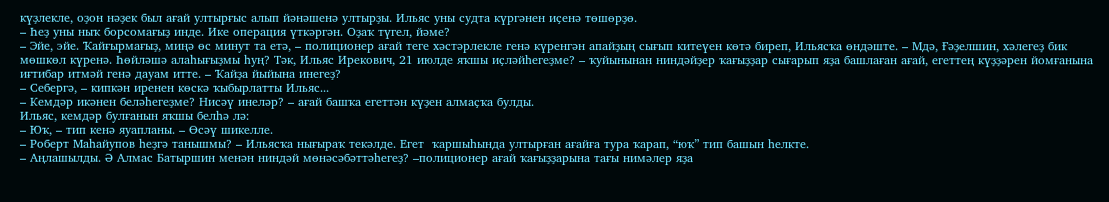күҙлекле, оҙон нәҙек был ағай ултырғыс алып йәнәшенә ултырҙы. Ильяс уны судта күргәнен иҫенә төшөрҙө.
– Һеҙ уны ныҡ борсомағыҙ инде. Ике операция үткәргән. Оҙаҡ түгел, йәме?
– Эйе, эйе. Ҡайғырмағыҙ, миңә өс минут та етә, – полиционер ағай теге хәстәрлекле генә күренгән апайҙың сығып китеүен көтә биреп, Ильясҡа өндәште. – Мдә, Ғәҙелшин, хәлегеҙ бик мөшкөл күренә. Һөйләшә алаһығыҙмы һуң? Тәк, Ильяс Ирекович, 21 июлде яҡшы иҫләйһегеҙме? – ҡуйынынан ниндәйҙер ҡағыҙҙар сығарып яҙа башлаған ағай, егеттең күҙҙәрен йомғанына иғтибар итмәй генә дауам итте. – Ҡайҙа йыйына инегеҙ?
– Себергә, – кипкән иренен көскә ҡыбырлатты Ильяс...
– Кемдәр икәнен беләһегеҙме? Нисәү инеләр? – ағай башҡа егеттән күҙен алмаҫҡа булды.
Ильяс, кемдәр булғанын яҡшы белһә лә:
– Юҡ, – тип кенә яуапланы. – Өсәү шикелле.
– Роберт Маһайупов һеҙгә танышмы? – Ильясҡа нығыраҡ текәлде. Егет  ҡаршыһында ултырған ағайға тура ҡарап, “юҡ” тип башын һелкте.
– Аңлашылды. Ә Алмас Батыршин менән ниндәй мөнәсәбәттәһегеҙ? –полиционер ағай ҡағыҙҙарына тағы нимәлер яҙа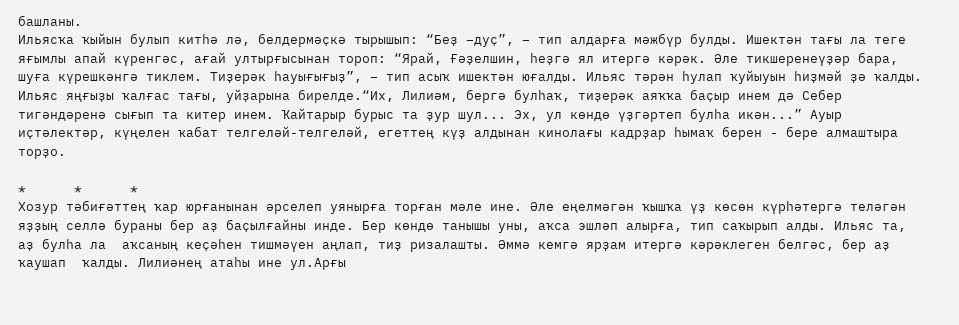башланы.
Ильясҡа ҡыйын булып китһә лә, белдермәҫкә тырышып: “Беҙ –дуҫ”, – тип алдарға мәжбүр булды. Ишектән тағы ла теге яғымлы апай күренгәс, ағай ултырғысынан тороп: “Ярай, Ғәҙелшин, һеҙгә ял итергә кәрәк. Әле тикшеренеүҙәр бара, шуға күрешкәнгә тиклем. Тиҙерәк һауығығыҙ”, – тип асыҡ ишектән юғалды. Ильяс тәрән һулап ҡуйыуын һиҙмәй ҙә ҡалды.
Ильяс яңғыҙы ҡалғас тағы, уйҙарына бирелде.“Их, Лилиәм, бергә булһаҡ, тиҙерәк аяҡҡа баҫыр инем дә Себер тигәндәренә сығып та китер инем. Ҡайтарыр бурыс та ҙур шул... Эх, ул көндө үҙгәртеп булһа икән...” Ауыр иҫтәлектәр, күңелен ҡабат телгеләй-телгеләй, егеттең күҙ алдынан кинолағы кадрҙар һымаҡ берен - бере алмаштыра торҙо.

*      *      *
Хозур тәбиғәттең ҡар юрғанынан әрселеп уянырға торған мәле ине. Әле еңелмәгән ҡышҡа үҙ көсөн күрһәтергә теләгән яҙҙың селлә бураны бер аҙ баҫылғайны инде. Бер көндө танышы уны, аҡса эшләп алырға, тип саҡырып алды. Ильяс та, аҙ булһа ла  аҡсаның кеҫәһен тишмәүен аңлап, тиҙ ризалашты. Әммә кемгә ярҙам итергә кәрәклеген белгәс, бер аҙ ҡаушап  ҡалды. Лилиәнең атаһы ине ул.Арғы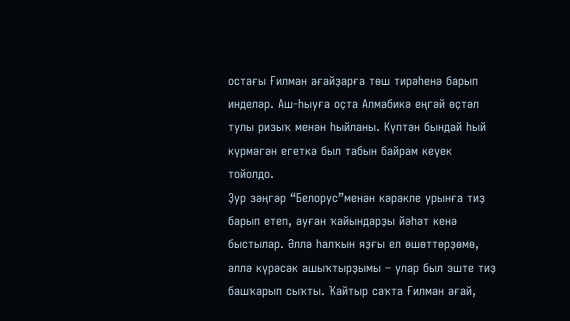остағы Ғилман ағайҙарға төш тирәһенә барып инделәр. Аш-һыуға оҫта Алмабикә еңгәй өҫтәл тулы ризыҡ менән һыйланы. Күптән бындай һый күрмәгән егеткә был табын байрам кеүек тойолдо.
Ҙур зәңгәр “Белорус”менән кәрәкле урынға тиҙ барып етеп, ауған ҡайындарҙы йәһәт кенә быстылар. Әллә һалҡын яҙғы ел өшөттөрҙөмө, әллә күрәсәк ашыҡтырҙымы – улар был эште тиҙ башҡарып сыҡты. Ҡайтыр саҡта Ғилман ағай,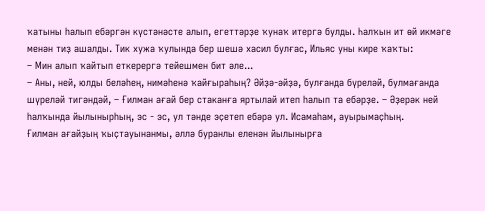ҡатыны һалып ебәргән күстәнәсте алып, егеттәрҙе ҡунаҡ итергә булды. Һалҡын ит өй икмәге менән тиҙ ашалды. Тик хужа ҡулында бер шешә хасил булғас, Ильяс уны кире ҡаҡты:
– Мин алып ҡайтып еткерергә тейешмен бит әле...
– Аны, ней, юлды беләһең, нимәһенә ҡайғыраһың? Әйҙә-әйҙә, булғанда бүреләй, булмағанда шүреләй тигәндәй, – Ғилман ағай бер стаканға яртылай итеп һалып та ебәрҙе. – Әҙерәк ней һалҡында йылынырһың, эс - эс, ул тәнде эҫетеп ебәрә ул. Исамаһам, ауырымаҫһың.
Ғилман ағайҙың ҡыҫтауынанмы, әллә буранлы еленән йылынырға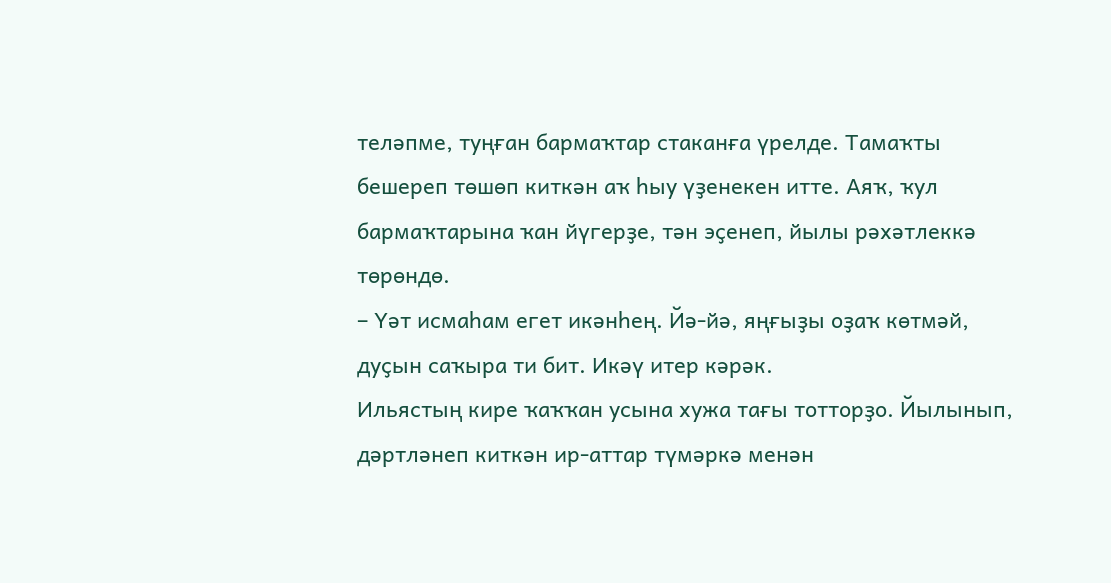теләпме, туңған бармаҡтар стаканға үрелде. Тамаҡты бешереп төшөп киткән аҡ һыу үҙенекен итте. Аяҡ, ҡул бармаҡтарына ҡан йүгерҙе, тән эҫенеп, йылы рәхәтлеккә төрөндө.
– Үәт исмаһам егет икәнһең. Йә-йә, яңғыҙы оҙаҡ көтмәй, дуҫын саҡыра ти бит. Икәү итер кәрәк.
Ильястың кире ҡаҡҡан усына хужа тағы тотторҙо. Йылынып, дәртләнеп киткән ир-аттар түмәркә менән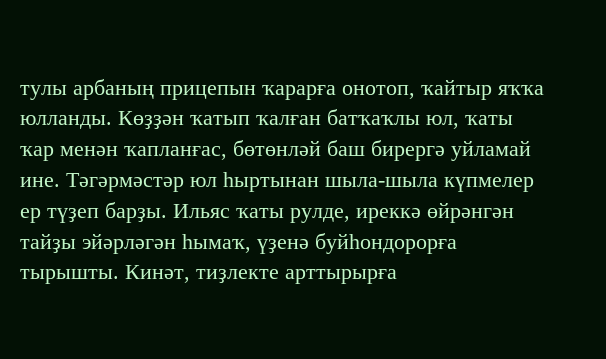тулы арбаның прицепын ҡарарға онотоп, ҡайтыр яҡҡа юлланды. Көҙҙән ҡатып ҡалған батҡаҡлы юл, ҡаты ҡар менән ҡапланғас, бөтөнләй баш бирергә уйламай ине. Тәгәрмәстәр юл һыртынан шыла-шыла күпмелер ер түҙеп барҙы. Ильяс ҡаты рулде, иреккә өйрәнгән тайҙы эйәрләгән һымаҡ, үҙенә буйһондорорға тырышты. Кинәт, тиҙлекте арттырырға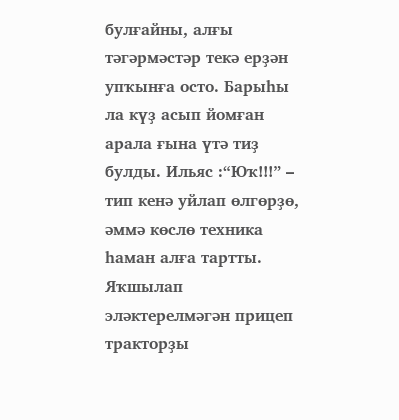булғайны, алғы тәгәрмәстәр текә ерҙән упҡынға осто. Барыһы ла күҙ асып йомған арала ғына үтә тиҙ булды. Ильяс :“Юҡ!!!” – тип кенә уйлап өлгөрҙө, әммә көслө техника һаман алға тартты. Яҡшылап эләктерелмәгән прицеп тракторҙы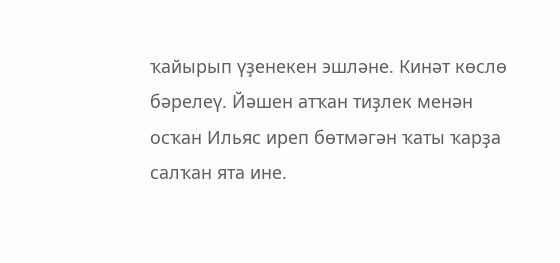ҡайырып үҙенекен эшләне. Кинәт көслө бәрелеү. Йәшен атҡан тиҙлек менән осҡан Ильяс иреп бөтмәгән ҡаты ҡарҙа салҡан ята ине.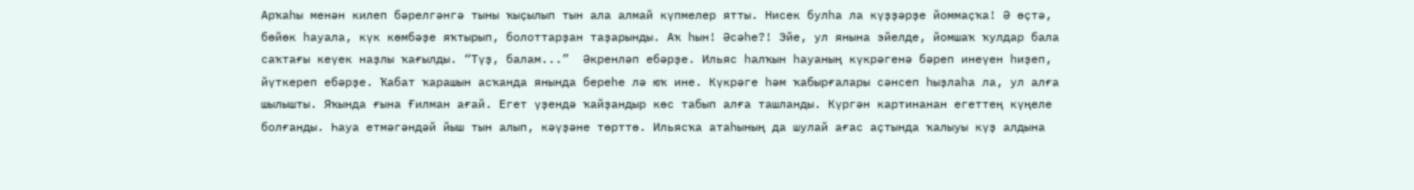Арҡаһы менән килеп бәрелгәнгә тыны ҡыҫылып тын ала алмай күпмелер ятты. Нисек булһа ла күҙҙәрҙе йоммаҫҡа! Ә өҫтә, бөйөк һауала, күк көмбәҙе яҡтырып, болоттарҙан таҙарынды. Аҡ һын! Әсәһе?! Эйе, ул янына эйелде, йомшаҡ ҡулдар бала саҡтағы кеүек наҙлы ҡағылды. “Түҙ, балам...”  Әкренләп ебәрҙе. Ильяс һалҡын һауаның күкрәгенә бәреп инеүен һиҙеп, йүткереп ебәрҙе. Ҡабат ҡарашын асҡанда янында береһе лә юҡ ине. Күкрәге һәм ҡабырғалары сәнсеп һыҙлаһа ла, ул алға шылышты. Яҡында ғына Ғилман ағай. Егет үҙендә ҡайҙандыр көс табып алға ташланды. Күргән картинанан егеттең күңеле болғанды. Һауа етмәгәндәй йыш тын алып, кәүҙәне төрттө. Ильясҡа атаһының да шулай ағас аҫтында ҡалыуы күҙ алдына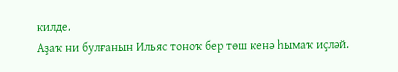килде.
Аҙаҡ ни булғанын Ильяс тоноҡ бер төш кенә һымаҡ иҫләй.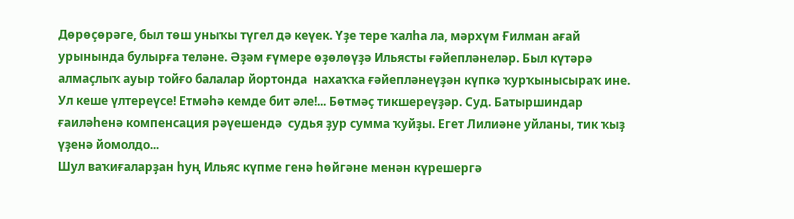Дөрөҫөрәге, был төш уныҡы түгел дә кеүек. Үҙе тере ҡалһа ла, мәрхүм Ғилман ағай урынында булырға теләне. Әҙәм ғүмере өҙөлөүҙә Ильясты ғәйепләнеләр. Был күтәрә алмаҫлыҡ ауыр тойғо балалар йортонда  нахаҡҡа ғәйепләнеүҙән күпкә ҡурҡынысыраҡ ине. Ул кеше үлтереүсе! Етмәһә кемде бит әле!... Бөтмәҫ тикшереүҙәр. Суд. Батыршиндар ғаиләһенә компенсация рәүешендә  судья ҙур сумма ҡуйҙы. Егет Лилиәне уйланы, тик ҡыҙ үҙенә йомолдо...
Шул ваҡиғаларҙан һуң Ильяс күпме генә һөйгәне менән күрешергә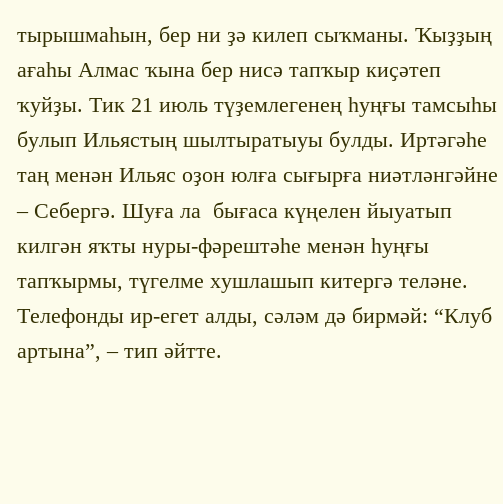тырышмаһын, бер ни ҙә килеп сыҡманы. Ҡыҙҙың ағаһы Алмас ҡына бер нисә тапҡыр киҫәтеп ҡуйҙы. Тик 21 июль түҙемлегенең һуңғы тамсыһы булып Ильястың шылтыратыуы булды. Иртәгәһе таң менән Ильяс оҙон юлға сығырға ниәтләнгәйне – Себергә. Шуға ла  бығаса күңелен йыуатып килгән яҡты нуры-фәрештәһе менән һуңғы тапҡырмы, түгелме хушлашып китергә теләне. Телефонды ир-егет алды, сәләм дә бирмәй: “Клуб артына”, – тип әйтте.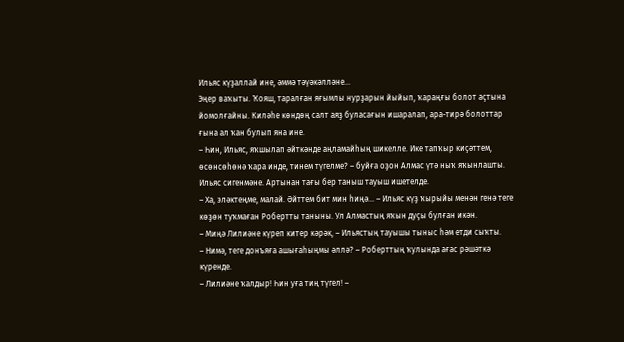Ильяс күҙаллай ине, әммә тәүәкәлләне...
Эңер ваҡыты. Ҡояш, таралған яғымлы нурҙарын йыйып, ҡараңғы болот аҫтына йомолғайны. Киләһе көндөң салт аяҙ буласағын ишаралап, ара-тирә болоттар ғына ал ҡан булып яна ине.
– Һин, Ильяс, яҡшылап әйткәнде аңламайһың шикелле. Ике тапҡыр киҫәттем, өсөнсөһөнә ҡара инде, тинем түгелме? – буйға оҙон Алмас үтә ныҡ яҡынлашты. Ильяс сигенмәне. Артынан тағы бер таныш тауыш ишетелде.
– Ха, эләктеңме, малай. Әйттем бит мин һиңә... – Ильяс күҙ ҡырыйы менән генә теге көҙөн туҡмаған Робертты таныны. Ул Алмастың яҡын дуҫы булған икән.
– Миңә Лилиәне күреп китер кәрәк, – Ильястың тауышы тыныс һәм етди сыҡты.
– Нимә, теге донъяға ашығаһыңмы әллә? – Роберттың ҡулында ағас рәшәткә күренде.
– Лилиәне ҡалдыр! Һин уға тиң түгел! –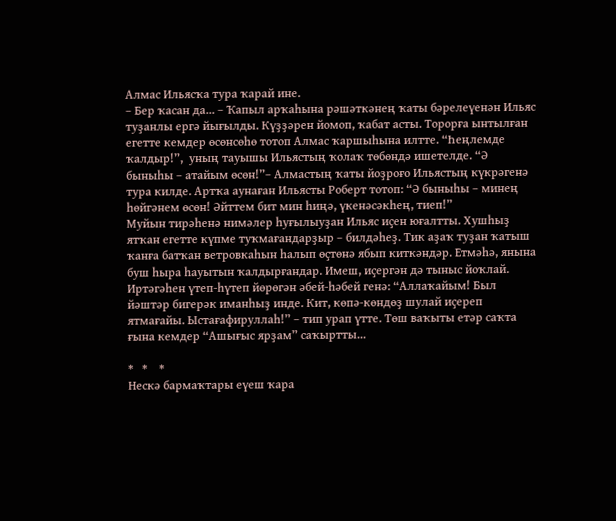Алмас Ильясҡа тура ҡарай ине.
– Бер ҡасан да... – Ҡапыл арҡаһына рәшәткәнең ҡаты бәрелеүенән Ильяс туҙанлы ергә йығылды. Күҙҙәрен йомоп, ҡабат асты. Торорға ынтылған егетте кемдер өсөнсөһө тотоп Алмас ҡаршыһына илтте. “Һеңлемде ҡалдыр!”,  уның тауышы Ильястың ҡолаҡ төбөндә ишетелде. “Ә быныһы – атайым өсөн!”– Алмастың ҡаты йоҙроғо Ильястың күкрәгенә тура килде. Артҡа аунаған Ильясты Роберт тотоп: “Ә быныһы – минең һөйгәнем өсөн! Әйттем бит мин һиңә, үкенәсәкһең, тиеп!”
Муйын тирәһенә нимәлер һуғылыуҙан Ильяс иҫен юғалтты. Хушһыҙ ятҡан егетте күпме туҡмағандарҙыр – билдәһеҙ. Тик аҙаҡ туҙан ҡатыш ҡанға батҡан ветровкаһын һалып өҫтөнә ябып киткәндәр. Етмәһә, янына буш һыра һауытын ҡалдырғандар. Имеш, иҫергән дә тыныс йоҡлай. Иртәгәһен үтеп-һүтеп йөрөгән әбей-һәбей генә: “Аллаҡайым! Был йәштәр бигерәк иманһыҙ инде. Кит, көпә-көндөҙ шулай иҫереп ятмағайы. Ыстағафируллаһ!” – тип урап үтте. Төш ваҡыты етәр саҡта ғына кемдер “Ашығыс ярҙам” саҡыртты...

*   *    *
Нескә бармаҡтары еүеш ҡара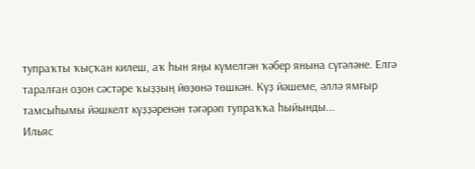тупраҡты ҡыҫҡан килеш, аҡ һын яңы күмелгән ҡәбер янына сүгәләне. Елгә таралған оҙон сәстәре ҡыҙҙың йөҙөнә төшкән. Күҙ йәшеме, әллә ямғыр тамсыһымы йәшкелт күҙҙәренән тәгәрәп тупраҡҡа һыйынды...
Ильяс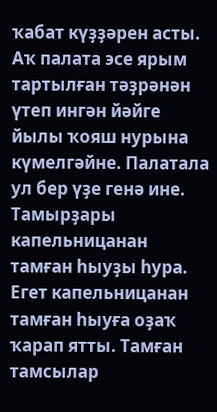ҡабат күҙҙәрен асты. Аҡ палата эсе ярым тартылған тәҙрәнән үтеп ингән йәйге йылы ҡояш нурына күмелгәйне. Палатала ул бер үҙе генә ине. Тамырҙары капельницанан тамған һыуҙы һура. Егет капельницанан тамған һыуға оҙаҡ ҡарап ятты. Тамған тамсылар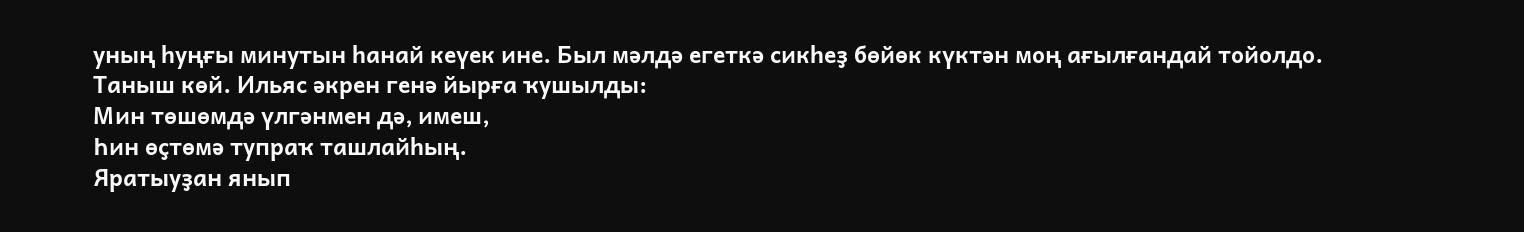уның һуңғы минутын һанай кеүек ине. Был мәлдә егеткә сикһеҙ бөйөк күктән моң ағылғандай тойолдо. Таныш көй. Ильяс әкрен генә йырға ҡушылды:
Мин төшөмдә үлгәнмен дә, имеш,
Һин өҫтөмә тупраҡ ташлайһың.
Яратыуҙан янып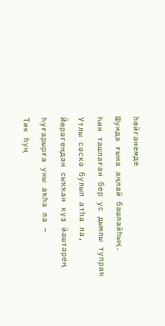һөйгәнемде
Шунда ғына аңлай башлайһың.
Һин ташлаған бер ус дымлы тупраҡ
Утлы сәскә булып атһа ла,
Йөрәгеңдән сыҡҡан күҙ йәштәрең
Һуғарырға уны аҡһа ла –
Тик һуң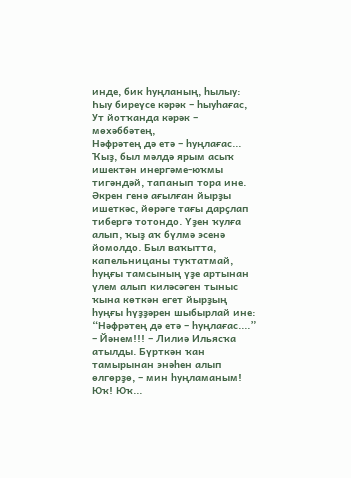инде, бик һуңланың, һылыу:
Һыу биреүсе кәрәк – һыуһағас,
Ут йотҡанда кәрәк – мөхәббәтең,
Нәфрәтең дә етә – һуңлағас...
Ҡыҙ, был мәлдә ярым асыҡ ишектән инергәме-юҡмы тигәндәй, тапанып тора ине. Әкрен генә ағылған йырҙы ишеткәс, йөрәге тағы дарҫлап тибергә тотондо. Үҙен ҡулға алып, ҡыҙ аҡ бүлмә эсенә йомолдо. Был ваҡытта, капельницаны туҡтатмай, һуңғы тамсының үҙе артынан үлем алып киләсәген тыныс ҡына көткән егет йырҙың һуңғы һүҙҙәрен шыбырлай ине: “Нәфрәтең дә етә – һуңлағас....”
– Йәнем!!! – Лилиә Ильясҡа атылды. Бүрткән ҡан тамырынан энәһен алып өлгөрҙө, – мин һуңламаным! Юҡ! Юҡ...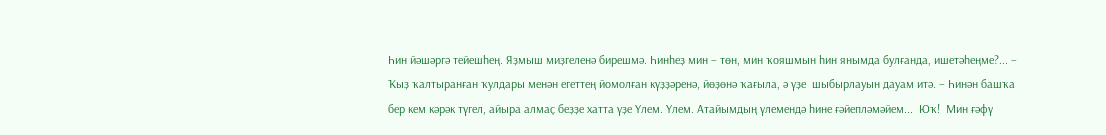Һин йәшәргә тейешһең. Яҙмыш миҙгеленә бирешмә. Һинһеҙ мин – төн, мин ҡояшмын һин янымда булғанда, ишетәһеңме?... – Ҡыҙ ҡалтыранған ҡулдары менән егеттең йомолған күҙҙәренә, йөҙөнә ҡағыла, ә үҙе  шыбырлауын дауам итә. – Һинән башҡа бер кем кәрәк түгел, айыра алмаҫ беҙҙе хатта үҙе Үлем. Үлем. Атайымдың үлемендә һине ғәйепләмәйем...  Юҡ!  Мин ғәфү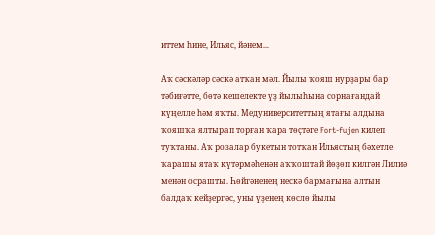иттем һине, Ильяс, йәнем...

Аҡ сәскәләр сәскә атҡан мәл. Йылы ҡояш нурҙары бар тәбиғәтте, бөтә кешелекте үҙ йылыһына сорнағандай күңелле һәм яҡты. Медуниверситеттың ятағы алдына ҡояшҡа ялтырап торған ҡара төҫтәге Fort-fujen килеп туҡтаны. Аҡ розалар букетын тотҡан Ильястың бәхетле ҡарашы ятаҡ күтәрмәһенән аҡҡоштай йөҙөп килгән Лилиә менән осрашты. Һөйгәненең нескә бармағына алтын балдаҡ кейҙергәс, уны үҙенең көслө йылы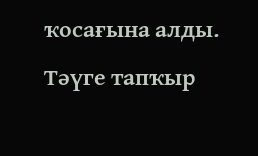ҡосағына алды. Тәүге тапҡыр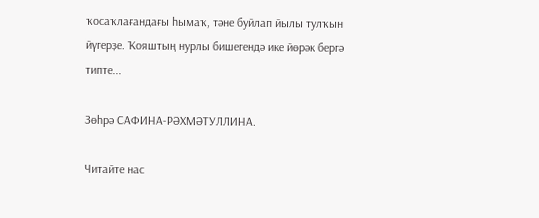ҡосаҡлағандағы һымаҡ, тәне буйлап йылы тулҡын йүгерҙе. Ҡояштың нурлы бишегендә ике йөрәк бергә типте...

Зөһрә САФИНА-РӘХМӘТУЛЛИНА.

Читайте нас